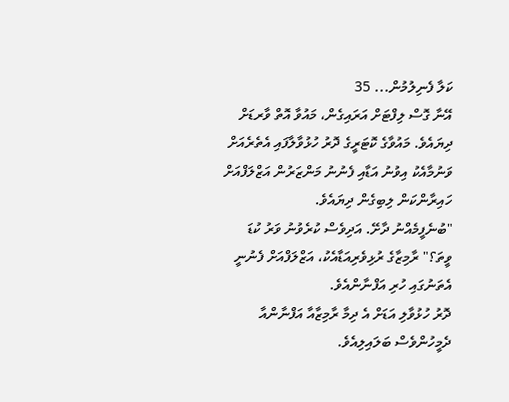ކަލާ ފެނިލުމުން... 35
އޭނާ ގޮސް ލިފްޓަށް އަރައިގެން، މައުވާ އޮތް ވާރޑަށް ދިޔައެވެ. މައުވާގެ ކޮޓަރީގެ ދޮރު ހުޅުވާލާފައި އެތެރެއަށް ވަނުމާއެކު އިވުނު އަޑާއި ފެނުނު މަންޒަރުން އަޒްލަފްއަށް ހައިރާންކަން ލިބިގެން ދިޔައެވެ.
"ބުނެފީމެއްނު ދާށޭ. އަދިވެސް ކުރެވުނު ވަރު ކުޑަ ވީތަ؟" ރާމިޒާގެ ރުޅިވެރިއަޑާއެކު، އަޒްލަފްއަށް ފެނުނީ އެތަނުގައި ހުރި އަފްނާންއެވެ.
ދޮރު ހުޅުވާލި އަޑަށް އެ ދިމާ ރާމިޒާއާ އަފްނާންއާ ދެމީހުންވެސް ބަލައިލިއެވެ.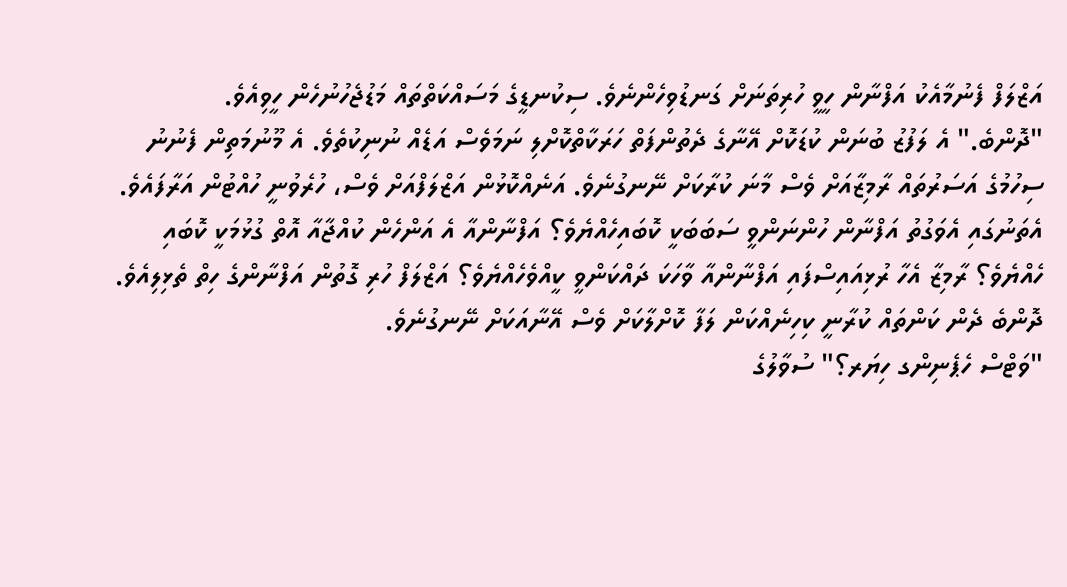އަޒްލަފް ފެނުމާއެކު އަފްނާން ހީވީ ހުރިތަނަށް ގަނޑުވިހެންނެވެ. ސިކުނޑީގެ މަސައްކަތްތައް މަޑުޖެހުނުހެން ހީވިއެވެ.
"ދޮންބެ." އެ ލަފުޒު ބުނަން ކުޑަކޮށް އޭނާގެ ދެތުންފަތް ހަރަކާތްކޮށްލި ނަމަވެސް އަޑެއް ނުނިކުތެވެ. އެ މޫނުމަތިން ފެނުނު ސިހުމުގެ އަސަރުތައް ރާމިޒާއަށް ވެސް މާނަ ކުރާކަށް ނޭނގުނެވެ. އަނެއްކޮޅުން އަޒްލަފްއަށް ވެސް، ހުރެވުނީ ހުއްޓުން އަރާފައެވެ. އެތަނުގައި އެވަގުތު އަފްނާން ހުންނަންވީ ސަބަބަކީ ކޮބައިހެއްޔެވެ؟ އަފްނާންއާ އެ އަންހެން ކުއްޖާއާ އޮތް ގުޅުމަކީ ކޮބައި ހެއްޔެވެ؟ ރާމިޒާ އެހާ ރުޅިއައިސްފައި އަފްނާންއާ ވާހަކަ ދައްކަންވީ ކީއްވެހެއްޔެވެ؟ އަޒްލަފް ހުރި ގޮތުން އަފްނާންގެ ހިތް ތެޅިލިއެވެ. ދޮންބެ ދެން ކަންތައް ކުރާނީ ކިހިނެއްކަން ލަފާ ކޮށްލާކަށް ވެސް އޭނާއަކަށް ނޭނގުނެވެ.
"ވަޓްސް ހެޕެނިންގ ހިޔަރ؟" ސުވާލުގެ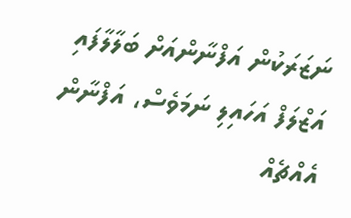ނަޒަރަކުން އަފްނާންއަށް ބަލާލާފައި އަޒްލަފް އަހައިލި ނަމަވެސް، އަފްނާން އެއްޗެއް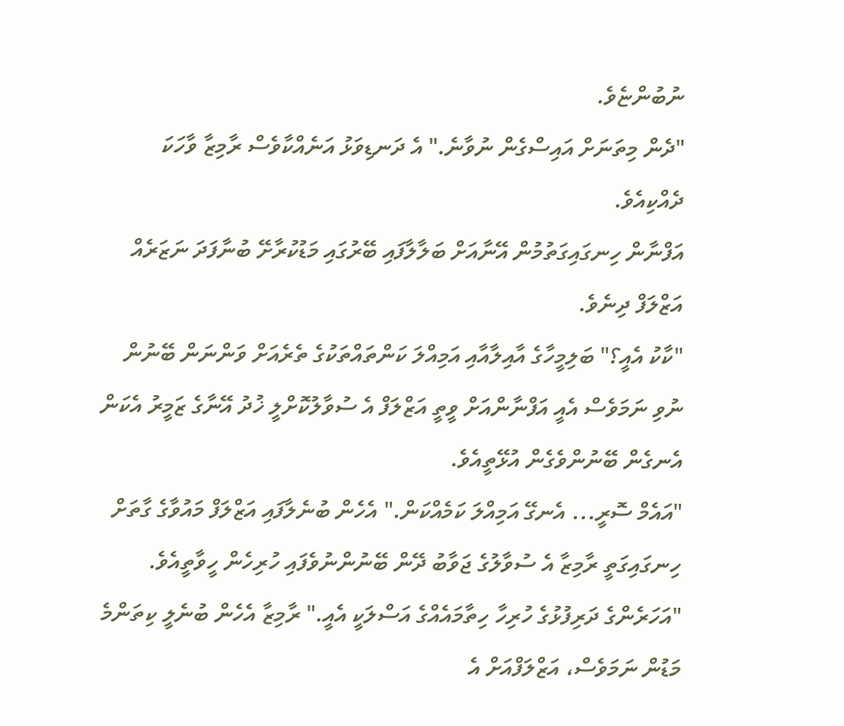ނުބުންޏެވެ.
"ދެން މިތަނަށް އައިސްގެން ނުވާނެ." އެ ދަނޑިވަޅު އަނެއްކާވެސް ރާމިޒާ ވާހަކަ ދެއްކިއެވެ.
އަފްނާން ހިނގައިގަތުމުން އޭނާއަށް ބަލާލާފައި ބޭރުގައި މަޑުކުރާށޭ ބުނާފަދަ ނަޒަރެއް އަޒްލަފް ދިނެވެ.
"ކާކު އެއީ؟" ބަލިމީހާގެ އާއިލާއާއި އަމިއްލަ ކަންތައްތަކުގެ ތެރެއަށް ވަންނަން ބޭނުން ނުވި ނަމަވެސް އެއީ އަފްނާންއަށް ވީތީ އަޒްލަފް އެ ސުވާލުކޮށްލީ ޚުދު އޭނާގެ ޒަމީރު އެކަން އެނގެން ބޭނުންވެގެން އުޅޭތީއެވެ.
"އައެމް ސޮރީ... އެނގޭ އަމިއްލަ ކަމެއްކަން." އެހެން ބުނެލާފައި އަޒްލަފް މައުވާގެ ގާތަށް ހިނގައިގަތީ ރާމިޒާ އެ ސުވާލުގެ ޖަވާބު ދޭން ބޭނުންނުވެފައި ހުރިހެން ހީވާތީއެވެ.
"އަހަރެންގެ ދަރިފުޅުގެ ހުރިހާ ހިތާމައެއްގެ އަސްލަކީ އެއީ." ރާމިޒާ އެހެން ބުނެލީ ކިތަންމެ މަޑުން ނަމަވެސް، އަޒްލަފްއަށް އެ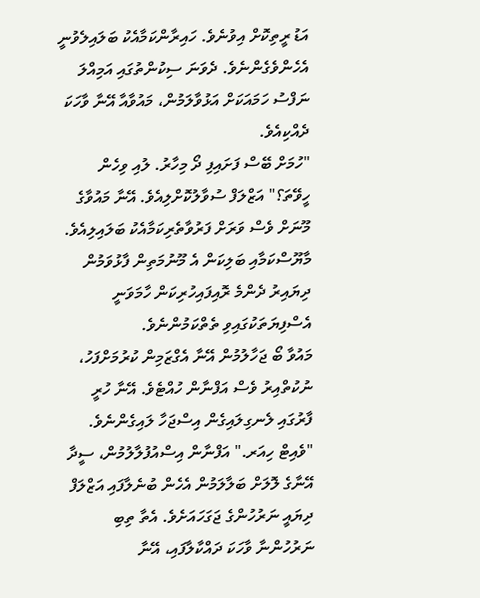އަޑު ރީތިކޮށް އިވުނެވެ. ހައިރާންކަމާއެކު ބަލައިލެވުނީ އެހެންވެގެންނެވެ. ދެވަނަ ސިކުންތުގައި އަމިއްލަ ނަފްސު ހަމައަކަށް އަޅުވާލަމުން، މައުވާއާ އޭނާ ވާހަކަ ދެއްކިއެވެ.
"ހުމަށް ބޭސް ފަށައިފި ދޯ މިހާރު. ލުއި ވިހެން ހީވޭތަ؟" އަޒްލަފް ސުވާލުކޮށްލިއެވެ. އޭނާ މައުވާގެ މޫނަށް ވެސް ވަރަށް ފަރުވާތެރިކަމާއެކު ބަލައިލިއެވެ. މާޔޫސްކަމާއި ބަލިކަން އެ މޫނުމަތިން ފާޅުވަމުން ދިޔައިރު ދެންމެ ރޮއިފައިހުރިކަން ހާމަވަނީ އެސްފިޔަތަކުގައިވި ތެތްކަމުންނެވެ.
މައުވާ ބޯ ޖަހާލުމުން އޭނާ އެގްޒަމިން ކުރުމަށްފަހު، ނުކުތްއިރު ވެސް އަފްނާން ހުއްޓެވެ. އޭނާ ހުރީ ފާރުގައި ލެނގިލައިގެން އިސްޖަހާ ލައިގެންނެވެ.
"ވެއިޓް ހިއަރ." އަފްނާން އިސްއުފުލާލުމުން، ސީދާ އޭނާގެ ލޮލަށް ބަލާލަމުން އެހެން ބުނެލާފައި އަޒްލަފް ދިޔައީ ނަރުހުންގެ ޖަގަހައަށެވެ. އެތާ ތިބި ނަރުހުންނާ ވާހަކަ ދައްކާލާފައި، އޭނާ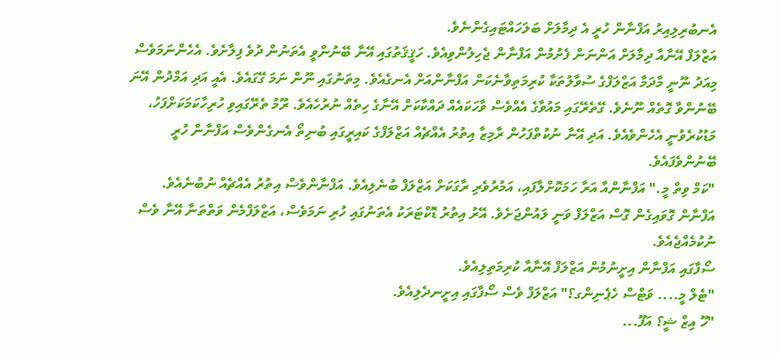އެނބުރިލިއިރު އަފްނާން ހުރީ އެ ދިމާލަށް ބަލަހައްޓައިގެންނެވެ.
އަޒްލަފް އޭނާއާ ދިމާލަށް އަންނަން ފެށުމުން އަފްނާން ޖެހިލުންވިއެވެ. ހަޤީޤަތުގައި އޭނާ ބޭނުންވީ އެތަނުން ދުވެ ފިލާށެވެ. އެހެންނަމަވެސް މިއަދު ނޫނީ މާދަމާ އަޒްލަފްގެ ސުވާލުތަކާ ކުރިމަތިވާނެކަން އަފްނާންއަށް އެނގެއެވެ. މިތަނުގައި ނޫން ނަމަ ގޭގައެވެ. އެއީ އަދި އަމްދުން އޭނަ ބޭނުންވާ ގޮތެއް ނޫނެވެ. ގޭތެރޭގައި މައުވާގެ އެއްވެސް ވާހަކައެއް ދައްކާކަށް އޭނާގެ ހިތެއް ނުރުހެއެވެ. ރޫމު ތެރޭގައިވި ހުރިހާކަމަކަށްފަހު، މަޑުކުރެވުނީ އެހެންވެއެވެ. އަދި އޭނާ ނުކުތްފަހުން ރާމިޒާ އިތުރު އެއްޗެއް އަޒްލަފްގެ ކައިރީގައި ބުނިތޯ އެނގެންވެސް އަފްނާން ހުރީ ބޭނުންވެފައެވެ.
"ކަމް ވިތް މީ." އަފްނާންއާ އަރާ ހަމަކޮށްލާފައި، އަމުރުވެރި ރާގަކަށް އަޒްލަފް ބުނެލިއެވެ. އަފްނާންވެސް އިތުރު އެއްޗެއް ނުބުނެއެވެ.
އަފްނާން ގޮވައިގެން ގޮސް އަޒްލަފް ވަނީ ލައުންޖަށެވެ. އޭރު އިތުރު ޑޮކްޓަރަކު އެތަނުގައި ހުރި ނަމަވެސް، އަޒްލަފްމެން ވަތްތަނާ އޭނާ ވެސް ނުކުމެއްޖެއެވެ.
ސޯފާގައި އަފްނާން އިށީނުމުން އަޒްލަފް އޭނާއާ ކުރިމަތިލިއެވެ.
"ޓެލް މީ.... ވަޓްސް ހެޕެނިންގ؟" އަޒްލަފް ވެސް ސޯފާގައި އިށީނދެލިއެވެ.
"ހޫ އިޒް ޝީ؟ އަފޫ...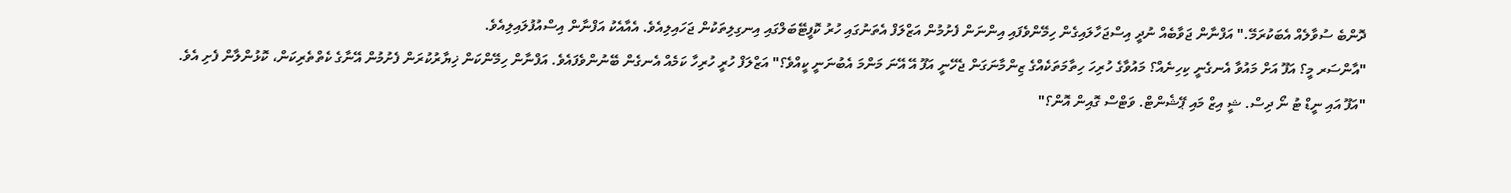ދޮންބެ ސުވާލެއް އެބަކުރަމޭ." އަފްނާން ޖަވާބެއް ނުދީ އިސްޖަހާލައިގެން ހިމޭންވެފައި އިންނަން ފެށުމުން އަޒްލަފް އެތަނުގައި ހުރު ކޮފީޓޭބަލްގައި އިނގިލިތަކުން ޖަހައިލިއެވެ. އެއާއެކު އަފްނާން އިސްއުފުލައިލިއެވެ.
"އާންސަރ މީ؟ އަފޫ އަށް މައުވާ އެނގެނީ ކިހިނެއް؟ މައުވާގެ ހުރިހަ ހިތާމަތަކެއްގެ ޒިންމާނަގަން ޖެހޭނީ އަފޫ އޭ އޭނަ މަންމަ އެބުނަނީ ކީއްވެ؟" އަޒްލަފް ހުރީ ހުރިހާ ކަމެއް އެނގެން ބޭނުންވެފައެވެ. އަފްނާން ހިމޭންކަން ޚިޔާރުކުރަން ފެށުމުން އޭނާގެ ކެތްތެރިކަން، ކޮޅުންލާން ފެށި އެވެ.
"އަފޫ އައި ނީޑް ޓު ނޯ ދިސް. ޝީ އިޒް މައި ޕޭޝެންޓް. ވަޓްސް ގޮއިން އޮން؟"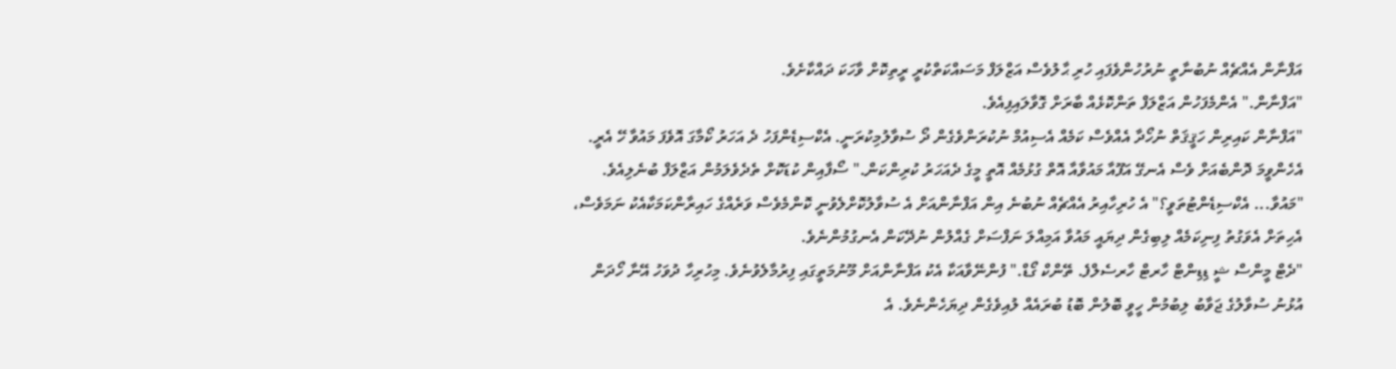އަފްނާން އެއްޗެއް ނުބުނާތީ ނުރުހުންވެފައި ހުރި ޙާލުވެސް އަޒްލަފް މަސައްކަތްކުރީ ރީތިކޮށް ވާހަކަ ދައްކާށެވެ.
"އަފްނާން." އެންމެފަހުން އަޒްލަފް ތަންކޮޅެއް ބާރަށް ގޮވާލައިފިއެވެ.
"އަފްނާން ކައިރިން ހަޤީޤަތް ނުހޯދާ އެއްވެސް ކަމެއް އެސިއުމް ނުކުރަންވެގެން ދޯ ސުވާލުމިކުރަނީ. އެކްސިޑެންފަހު ދެ އަހަރު ކޯމާގަ އޮވެފަ މައުވާ ހޭ އެރީ. އެހެންވީމަ ދޮންބެއަށް ވެސް އެނގޭ އަފޫއާ މައުވާއާ އޮތް ގުޅުމެއް އޮތީ މީގެ ދެއަހަރު ކުރިންކަން." ސޯފާއިން ކުޑަކޮށް ތެދެވެލަމުން އަޒްލަފް ބުނެލިއެވެ.
"މައުވާ... އެކްސިޑެންޓުތަވީ؟" އެ ހުރިހާއިރު އެއްޗެއް ނުބުނެ އިން އަފްނާންއަށް އެ ސުވާލުކޮށްލެވުނީ ކޮންމެވެސް ވަރެއްގެ ހައިރާންކަމަކާއެކު ނަމަވެސް، އެހިތަށް އެވަގުތު ފިނިކަމެއް ލިބިގެން ދިޔައީ މައުވާ އަމިއްލަ ނަފްސަށް ގެއްލުން ނުދޭކަން އެނގުމުންނެވެ.
"ދެޓް މީންސް ޝީ ޑިޑިންޓް ހާރޓް ހާރސެލްފެ. ތޭންކް ގޯޑް." ފުންނޭވާއަކާ އެކު އަފްނާންއަށް މޫނުމަތީގައި ފިރުމާލެވުނެވެ. މިހުރިހާ ދުވަހު އޭނާ ހޯދަން އުޅުނު ސުވާލުގެ ޖަވާބު ލިބުމުން ހީވީ ބޮލުން ބޮޑު ބުރައެއް ލުއިވެގެން ދިޔަހެންނެވެ. އެ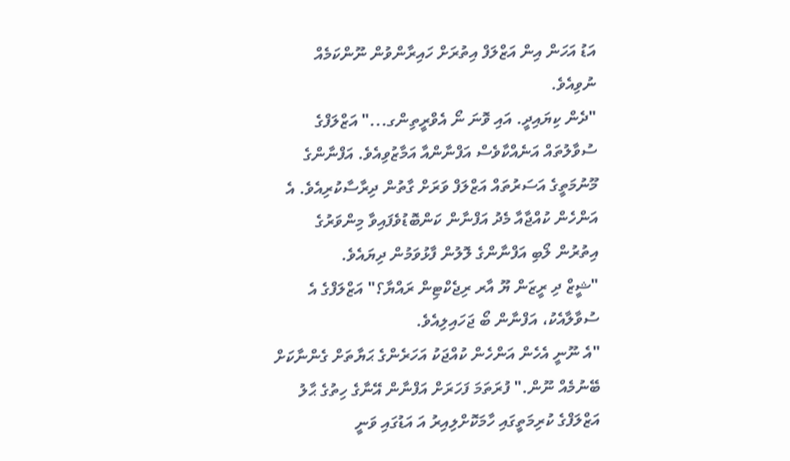އަޑު އަހަން އިން އަޒްލަފް އިތުރަށް ހައިރާންވުން ނޫންކަމެއް ނުވިއެވެ.
"ދެން ކިޔައިދީ. އައި ވޮނަ ނޯ އެވްރީތިންގ..." އަޒްލަފްގެ ސުވާލުތައް އަނެއްކާވެސް އަފްނާންއާ އަމާޒުވިއެވެ. އަފްނާންގެ މޫނުމަތީގެ އަސަރުތައް އަޒްލަފް ވަރަށް ގާތުން ދިރާސާކުރިއެވެ. އެ އަންހެން ކުއްޖާއާ މެދު އަފްނާން ކަންބޮޑުވެފައިވާ މިންވަރުގެ އިތުރުން ލޯބި އަފްނާންގެ ލޮލުން ފާޅުވަމުން ދިޔައެވެ.
"ޝީޒް ދި ރީޒަން ޔޫ އާރ ރިޖެކްޓިން ރައްޔާ؟" އަޒްލަފްގެ އެ ސުވާލާއެކު، އަފްނާން ބޯ ޖަހައިލިއެވެ.
"އެ ނޫނީ އެހެން އަންހެން ކުއްޖަކު އަހަރެންގެ ޙަޔާތަށް ގެންނާކަށް ބޭނުމެއް ނޫން." ފުރަތަމަ ފަހަރަށް އަފްނާން އޭނާގެ ހިތުގެ ޙާލު އަޒްލަފްގެ ކުރިމަތީގައި ހާމަކޮށްލިއިރު އަ އަޑުގައި ވަނީ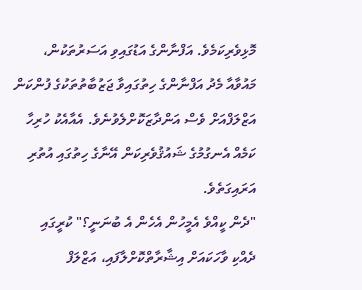މޮޅިވެރިކަމެވެ. އަފްނާންގެ އަޑުގައިވި އަސަރުތަކުން، މައުވާއާ މެދު އަފްނާންގެ ހިތުގައިވާ ޖަޒުބާތުތަކުގެ ފުންކަން އަޒްލަފްއަށް ވެސް އަންދާޒަކޮށްލެވުނެވެ. އެއާއެކު ހުރިހާ ކަމެއް އެނގުމުގެ ޝައުޤުވެރިކަން އޭނާގެ ހިތުގައި އުތުރި އަރައިގަތެވެ.
"ދެން ކީއްވެ އެމީހުން އެހެން އެ ބުނަނީ؟" ކުރީގައި ދެއްކި ވާހަކައަށް އިޝާރާތްކޮށްލާފައި، އަޒްލަފް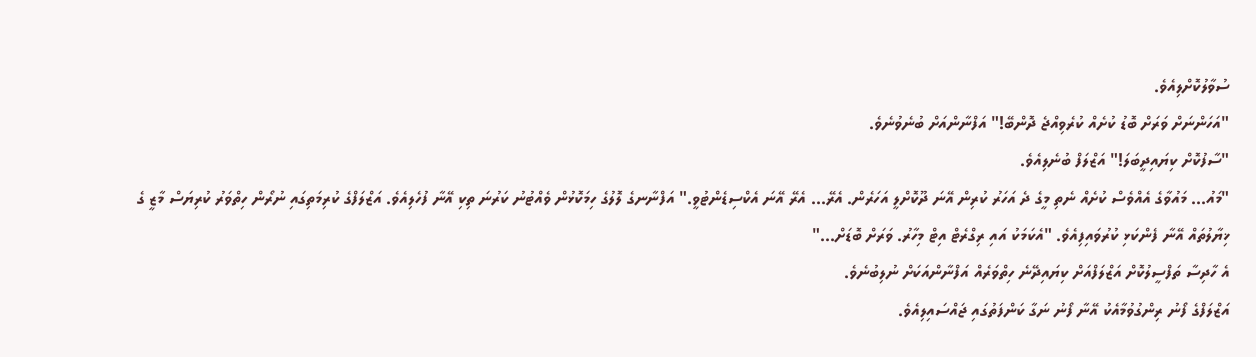ސުވާލުކޮށްލިއެވެ.
"އަހަންނަށް ވަރަށް ބޮޑު ކުށެއް ކުރެވިއްޖެ ދޮންބޭ!" އަފްނާންއަށް ބުނެވުނެވެ.
"ސާފުކޮށް ކިޔައިދީބަލަ!" އަޒްލަފް ބުނެލިއެވެ.
"މައު... މައުވާގެ އެއްވެސް ކުށެއް ނެތި މީގެ ދެ އަހަރު ކުރިން އޭނަ ދޫކޮށްލީ އަހަރެން. އެރޭ... އެރޭ އޭނަ އެކްސިޑެންޓުވީ." އަފްނާނގެ ލޮލުގެ ހިމަކޮޅުން ވެއްޓުނު ކަރުނަ ތިކި އޭނާ ފުހެލިއެވެ. އަޒްލަފްގެ ކުރިމަތިގައި ނުރޯން ހިތްވަރު ކުރިޔަސް މާޒީ ގެ ޚިޔާލުތައް އޭނާ ފެންކަޅި ކުރުވައިފިއެވެ. "އެކަމަކު އައި ރިގްރެޓް އިޓް މިހާރު. ވަރަށް ބޮޑަށް..."
އެ ހާދިސާ ތަފްސީލުކޮށް އަޒްލަފްއަށް ކިޔައިދޭނެ ހިތްވަރެއް އަފްނާންއަކަށް ނުލިބުނެވެ.
އަޒްލަފްގެ ފޯނު ރިންގުވުމާއެކު އޭނާ ފޯނު ނަގާ ކަންފަތުގައި ޖައްސައިލިއެވެ.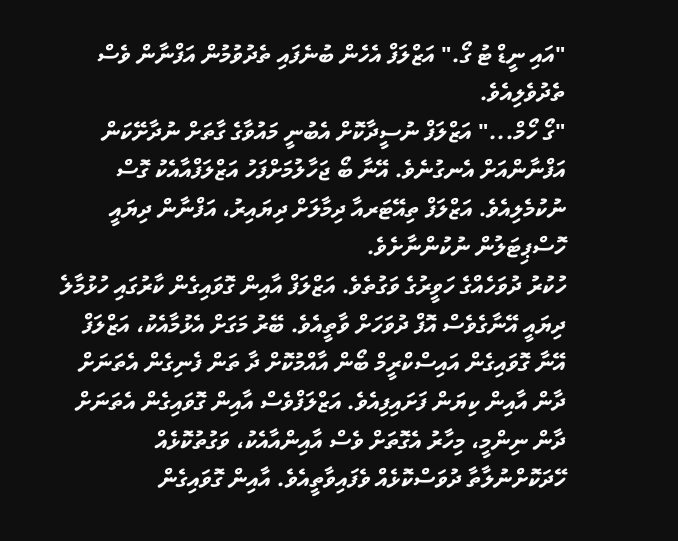"އައި ނީޑް ޓު ގޯ." އަޒްލަފް އެހެން ބުނެފައި ތެދުވުމުން އަފްނާން ވެސް ތެދުވެލިއެވެ.
"ގޯ ހޯމް..." އަޒްލަފް ނުސީދާކޮށް އެބުނީ މައުވާގެ ގާތަށް ނުދާށޭކަން އަފްނާންއަށް އެނގުނެވެ. އޭނާ ބޯ ޖަހާލުމަށްފަހު އަޒްލަފްއާއެކު ގޮސް ނުކުމެލިއެވެ. އަޒްލަފް ތިއޭޓަރއާ ދިމާލަށް ދިޔައިރު، އަފްނާން ދިޔައީ ހޮސްޕިޓަލުން ނުކުންނާށެވެ.
ހުކުރު ދުވަހެއްގެ ހަވީރުގެ ވަގުތެވެ. އަޒްލަފް އާއިން ގޮވައިގެން ކާރުގައި ހުޅުމާލެ ދިޔައީ އޭނާގެވެސް އޮފް ދުވަހަށް ވާތީއެވެ. ބޭރު މަގަށް އެޅުމާއެކު، އަޒްލަފް އޭނާ ގޮވައިގެން އައިސްކްރީމް ބޯން އާއްމުކޮށް ދާ ތަން ފެނިގެން އެތަނަށް ދާން އާއިން ކިޔަން ފަށައިފިއެވެ. އަޒްލަފްވެސް އާއިން ގޮވައިގެން އެތަނަށް ދާން ނިންމީ، މިހާރު އެގޮތަށް ވެސް އާއިންއާއެކު، ވަގުތުކޮޅެއް ހޭދަކޮށްނުލާތާ ދުވަސްކޮޅެއް ވެފައިވާތީއެވެ. އާއިން ގޮވައިގެން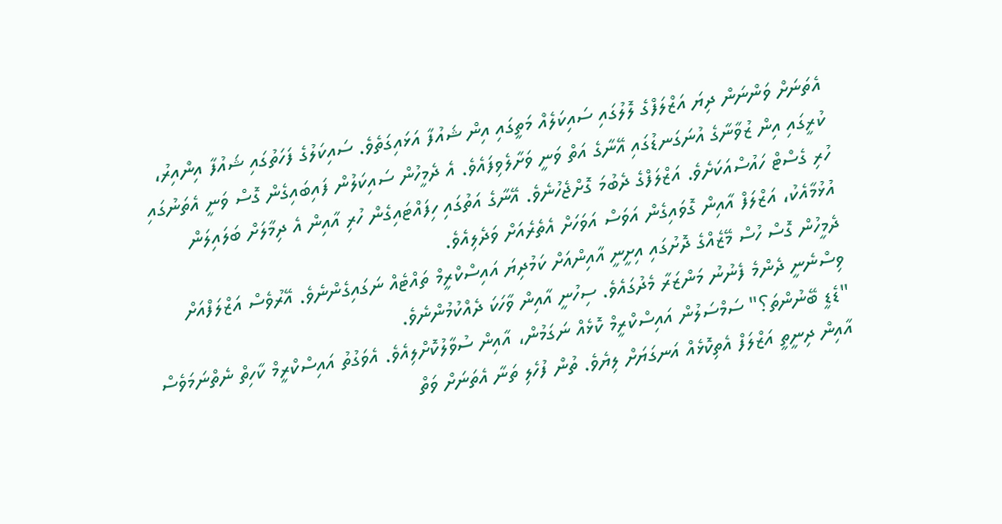އެތަނަށް ވަންނަން ދިޔަ އަޒްލަފްގެ ލޮލުގައި ސައިކަލެއް މަތީގައި އިން ޝައުފާ އަޅައިގަތެވެ. ސައިކަލުގެ ފަހަތުގައި ޝައުފާ އިންއިރު، ކުރީގައި އިން ޒުވާނާގެ އުނަގަނޑުގައި އޭނާގެ އަތް ވަނީ ވަށާލެވިފައެވެ. އެ ދެމީހުން ސައިކަލުން ފައިބައިގެން ގޮސް ވަނީ އެތަނުގައި ހުރި ގެސްޓް ހައުސްއަކަށެވެ. އަޒްލަފްގެ ދެބުމަ ގޮށްޖެހުނެވެ. އޭނާގެ އަތުގައި ހިފައްޓައިގެން ހުރި އާއިން އެ ދިމާލަށް ބަލައިލަން އުޅުމާއެކު، އަޒްލަފް އާއިން ގޮވައިގެން އަވަސް އަވަހަށް އެތެރެއަށް ވަދެލިއެވެ.
ދެމީހުން ގޮސް ހުސް މޭޒެއްގެ ދޮށުގައި އިށީނީ އާއިންއަށް ކަމުދިޔަ އައިސްކްރީމް ތައްޓެއް ނަގައިގެންނެވެ. އޭރުވެސް އަޒްލަފްއަށް ވިސްނެނީ ދެންމެ ފެނުނު މަންޒަރާ މެދުގައެވެ. ސިހުނީ އާއިން ވާހަކަ ދެއްކުމުންނެވެ.
"ޑެޑީ ބޭނުންތަ؟" ސަމްސަލުން އައިސްކްރީމް ކޮޅެއް ނަގަމުން، އާއިން ސުވާލުކޮށްލިއެވެ. އެވަގުތު އައިސްކްރީމް ކާހިތް ނެތްނަމަވެސް އާއިން ދިނީތީ އަޒްލަފް އެތިކޮޅެއް އަނގަޔަށް ލިޔެވެ. ތުން ފުހެލި ތަނާ އެތަނަށް ވަތް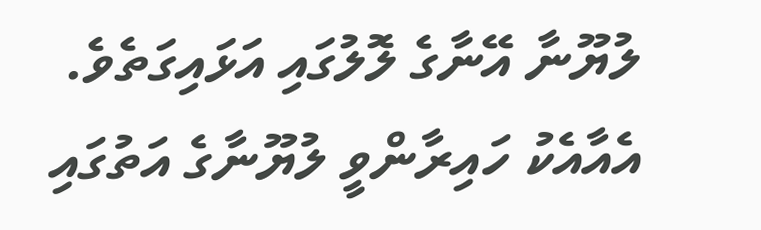ލުޔޫނާ އޭނާގެ ލޮލުގައި އަޅައިގަތެވެ. އެއާއެކު ހައިރާންވީ ލުޔޫނާގެ އަތުގައި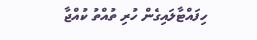ހިފައްޓާލައިގެން ހުރި ތުއްތު ކުއްޖާ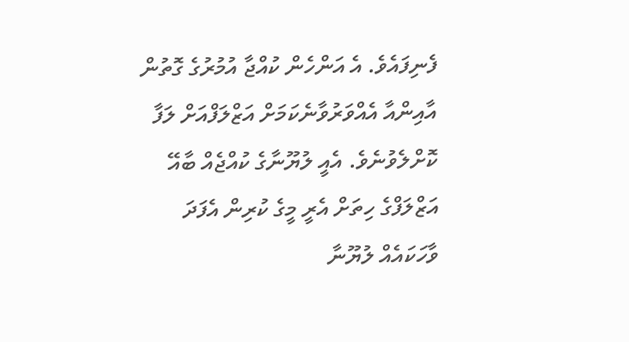ފެނިފައެވެ. އެ އަންހެން ކުއްޖާ އުމުރުގެ ގޮތުން އާއިންއާ އެއްވަރުވާނެކަމަށް އަޒްލަފްއަށް ލަފާ ކޮށްލެވުނެވެ. އެއީ ލުޔޫނާގެ ކުއްޖެއް ބާއޭ އަޒްލަފްގެ ހިތަށް އެރީ މީގެ ކުރިން އެފަދަ ވާހަކައެއް ލުޔޫނާ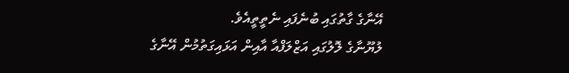އޭނާގެ ގާތުގައި ބުނެފައި ނެތީތީއެވެ.
ލުޔޫނާގެ ލޮލުގައި އަޒްލަފްއާ އާއިން އަޅައިގަތުމުން އޭނާގެ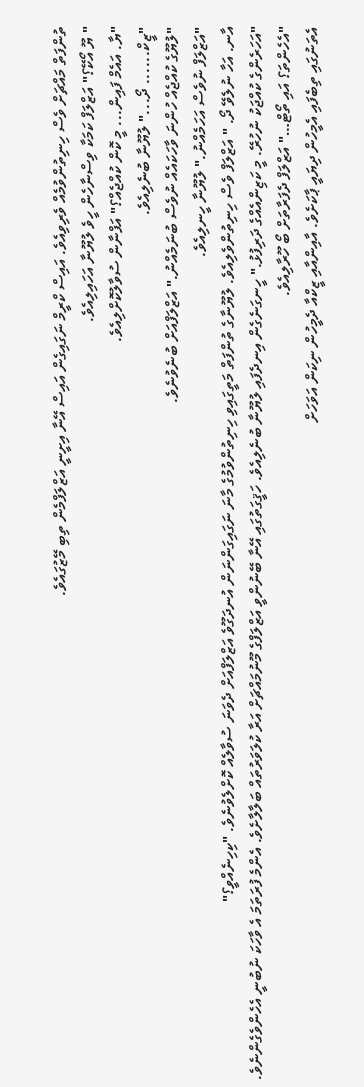ތުންފަތް މައްޗަށް ވެސް ހިނިތުންވުމެއް ވެރިވިއެވެ. އައިސް ކްރީމް ނަގައިގެން އައިސް އޭނާ އިށީނީ އަޒްލަފްމެން ތިބި މޭޒުގައެވެ.
" ޔޫ އޯކޭ؟" އަޒްލަފް ކަމަކާ ވިސްނާހެން ހީވެ ލުޔޫނާ އަހައިލިއެވެ.
"ޔާ. އައެމް ފައިން... މީ ކޮން ކުއްޖެއް؟" އަފްނާން ސުވާލުކޮށްލިއެވެ.
"ޒީކް...... ދޯ..." ލުޔޫނާ ބުނެލިއެވެ.
"ލުޔޫގެ ކުއްޖެއް ހުންނަ ވާހަކައެއް ނުވެސް ބުނަމެއްނު." އަޒްލަފްއަށް ބުނެވުނެވެ.
"އަޒްލަފް ނުވެސް އަހަމެއްނު." ލުޔޫނާ ހީނލިއެވެ.
އާނ. އަހާ ނުލެވޭ ދޯ. " އަޒްލަފް ވެސް ހިނިތުންވެލިއެވެ. ލުޔޫނާގެ ތުންފަތް މަތީގައިވި ހިނިތުންވުމުގެ މާނަ ނަގައިގަންނަން އުނދަގޫވެ އަޒްލަފްއަށް ދެވަނަ ސުވާލެއް ކޮށްލެވުނެވެ. "ކިހިނެއްވީ؟"
"އަހަރެންގެ ކުއްޖަކު ނުހުރޭ. މީ ކަޒިންއެއްގެ ދަރިފުޅު." ހީނގަނެގެން އިނދެފައި ލުޔޫނާ ބުނެލިއެވެ. ހަޤީގަތުގައި އޭނާ ބޭނުންވީ އަޒްލަފްގެ މޫނުމައްޗަށް އަރާ ކުލަވަރުތައް ބަލާލާށެވެ. އެންމެ ފުރަތަމަ އެ ވާހަކަ ނުބުނީ އެހެންވެގެންނެވެ.
"އެހެންތަ؟ އައި ތޯޓް…" އަޒްލަފް ދެފަރާތަށް ބޯ ހޫރާލިއެވެ.
އެތަނުގައި ތިބެފައި އެމީހުން ދިޔައީ ޕާކަށެވެ. އާއިންއާއި ޒީކްއާ ދެމީހުން ނިކަން އަވަހަށް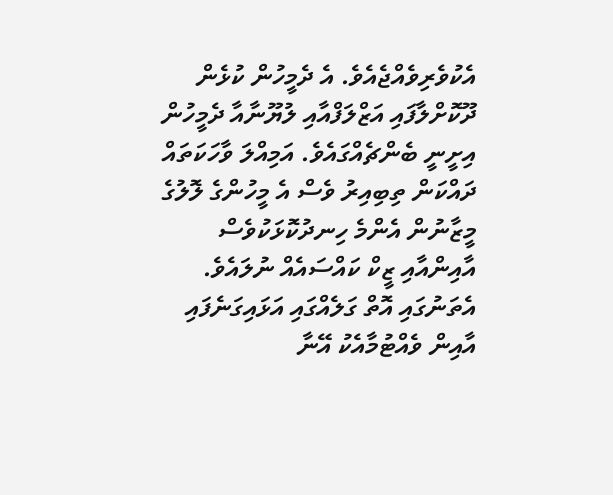އެކުވެރިވެއްޖެއެވެ. އެ ދެމީހުން ކުޅެން ދޫކޮށްލާފައި އަޒްލަފްއާއި ލުޔޫނާއާ ދެމީހުން އިށީނީ ބެންޗެއްގައެވެ. އަމިއްލަ ވާހަކަތައް ދައްކަން ތިބިއިރު ވެސް އެ މީހުންގެ ލޮލުގެ މީޒާނުން އެންމެ ހިނދުކޮޅަކުވެސް އާއިންއާއި ޒީކް ކައްސައެއް ނުލައެވެ.
އެތަނުގައި އޮތް ގަލެއްގައި އަޅައިގަނެފައި އާއިން ވެއްޓުމާއެކު އޭނާ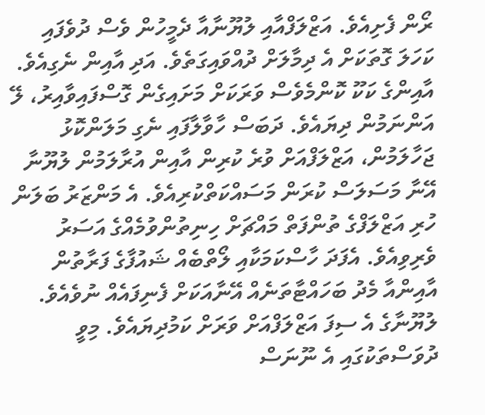ރޯން ފެށިއެވެ. އަޒްލަފްއާއި ލުޔޫނާއާ ދެމީހުން ވެސް ދުވެފައި ކަހަލަ ގޮތަކަށް އެ ދިމާލަށް ދުއްވައިގަތެވެ. އަދި އާއިން ނެގިއެވެ. އާއިންގެ ކަކޫ ކޮންމެވެސް ވަރަކަށް މަށައިގެން ގޮސްފައިވާއިރު، ލޭ އަންނަމުން ދިޔައެވެ. ދަބަސް ހާވާލާފައި ނެގި މަލަންކޮޅު ޖަހާލަމުން، އަޒްލަފްއަށް ވުރެ ކުރިން އާއިން އުރާލަމުން ލުޔޫނާ އޭނާ މަސަލަސް ކުރަން މަސައްކަތްކުރިއެވެ. އެ މަންޒަރު ބަލަން ހުރި އަޒްލަފްގެ ތުންފަތް މައްޗަށް ހިނިތުންވުމެއްގެ އަސަރު ވެރިވިއެވެ. އެފަދަ ހާސްކަމަކާއި ލޯތްބެއް ޝައުފާގެ ފަރާތުން އާއިންއާ މެދު ބަހައްޓާތަނެއް އޭނާއަކަށް ފެނިފައެއް ނުވެއެވެ.
ލުޔޫނާގެ އެ ސިފަ އަޒްލަފްއަށް ވަރަށް ކަމުދިޔައެވެ. މިވީ ދުވަސްތަކުގައި އެ ނޫނަސް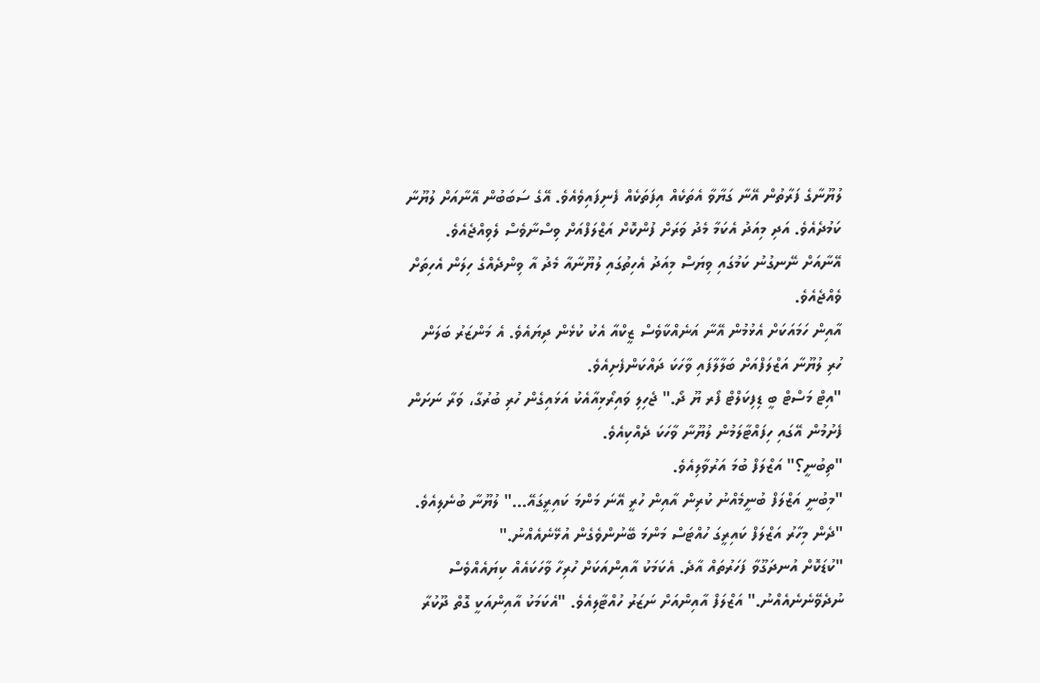ލުޔޫނާގެ ފަރާތުން އޭނާ ގަޔާވާ އެތަކެއް އިފަތަކެއް ފެނިފައިވެއެވެ. އޭގެ ސަބަބުން އޭނާއަށް ލުޔޫނާ ކަމުދެއެވެ. އަދި މިއަދު އެކަމާ މެދު ވަރަށް ފުންކޮށް އަޒްލަފްއަށް ވިސްނާވެސް ލެވިއްޖެއެވެ. އޭނާއަށް ނޭނގުނު ކަމުގައި ވިޔަސް މިއަދު އެހިތުގައި ލުޔޫނާއާ މެދު އާ ވިންދެއްގެ ހިލަން އެހިތަށް ވެއްޖެއެވެ.
އާއިން ހަމައަކަށް އެޅުމުން އޭނާ އަނެއްކާވެސް ޒީކްއާ އެކު ކުޅެން ދިޔައެވެ. އެ މަންޒަރު ބަލަން ހުރި ލުޔޫނާ އަޒްލަފްއަށް ބަލާލާފައި ވާހަކަ ދައްކަންފެށިއެވެ.
"އިޓް މަސްޓް ބީ ޑިފިކަލްޓް ފޯރ ޔޫ ދޯ." ޖެހިލި ވައިރޯޅިއާއެކު އަޅައިގެން ހުރި ބުރުގާ، ވަރާ ނަށަން ފެށުމުން އޭގައި ހިފައްޓާލަމުން ލުޔޫނާ ވާހަކަ ދެއްކިއެވެ.
"ތިބުނީ؟" އަޒްލަފް ބުމަ އަރުވާލިއެވެ.
"މިބުނީ އަޒްލަފް ބުނީމެއްނު ކުރިން އާއިން ހުރީ އޭނަ މަންމަ ކައިރީގައޭ…" ލުޔޫނާ ބުނެލިއެވެ. "ދެން މިހާރު އަޒްލަފް ކައިރީގަ ހުއްޓަސް މަންމަ ބޭނުންވެގެން އުޅޭނެއެއްނު."
"ކުޑަކޮށް އުނދަގޫވާ ފަހަރުތައް އާދެ. އެކަމަކު އާއިންއަކަށް ހުރިހާ ވާހަކައެއް ކިޔައެއްވެސް ނުދެވޭނެނެއެއްނު." އަޒްލަފް އާއިންއަށް ނަޒަރު ހުއްޓާލިއެވެ. "އެކަމަކު އާއިންއަކީ ގޮތް ދޫކުރާ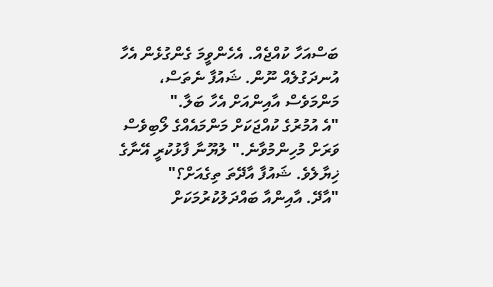ބަސްއަހާ ކުއްޖެއް. އެހެންވީމަ ގެންގުޅެން އެހާ އުނދަގުލެއް ނޫން. ޝައުފާ ނެތަސް، މަންމަވެސް އާއިންއަށް އެހާ ބަލާ."
"އެ އުމުރުގެ ކުއްޖަކަށް މަންމައެއްގެ ލޯބިވެސް ވަރަށް މުހިންމުވާނެ." ލުޔޫނާ ފާޅުކުރީ އޭނާގެ ޚިޔާލެވެ. ޝައުފާ އާދޭތަ ތިގެއަށް؟"
"އާދޭ. އާއިންއާ ބައްދަލުކުރުމަކަށް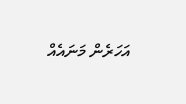އަހަރެން މަނައެއް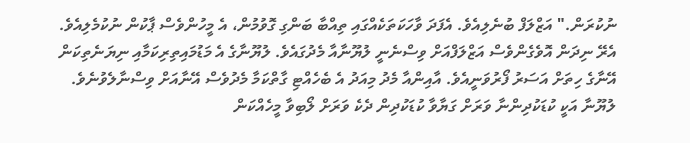ނުކުރަން." އަޒްލަފް ބުނެލިއެވެ. އެފަދަ ވާހަކަތަކެއްގައި ތިއްބާ ބަންގި ގޮވުމުން، އެ މީހުންވެސް ޕާކުން ނުކުމެލިއެވެ.
އެރޭ ނިދަން އޮވެގެންވެސް އަޒްލަފްއަށް ވިސްނެނީ ލުޔޫނާއާ މެދުގައެވެ. ލުޔޫނާގެ އެ މަޑުމައިތިރިކަމާއި ނިޔަނެތިކަން އޭނާގެ ހިތަށް އަސަރު ފޯރުވަނީއެވެ. އާއިންއާ މެދު މިއަދު އެ ބެހެއްޓި ގާތްކަމާ މެދުވެސް އޭނާއަށް ވިސްނާލެވުނެވެ. ލުޔޫނާ އަކީ ކުޑަކުދިންނާ ވަރަށް ގަޔާވާ ކުޑަކުދިން ދެކެ ވަރަށް ލޯބިވާ މީހެއްކަން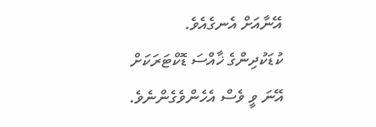އޭނާއަށް އެނގެއެވެ. ކުޑަކުދިންގެ ޚާއްސަ ޑޮކްޓަރަކަށް އޭނަ ވީ ވެސް އެހެންވެގެންނެވެ.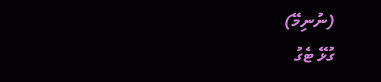(ނުނިމޭ)
ގުޅޭ ޓެގު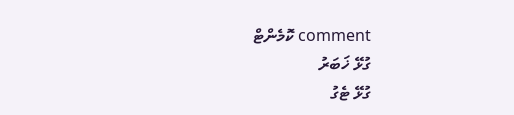comment ކޮމެންޓް
ގުޅޭ ޚަބަރު
ގުޅޭ ޓެގު